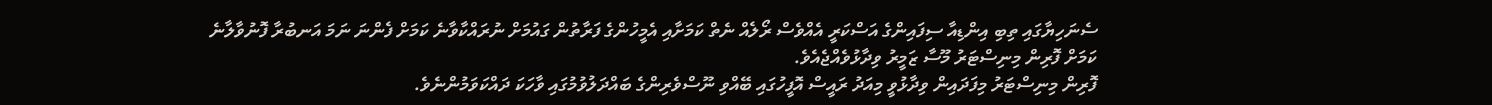ސެނަހިޔާގައި ތިބި އިންޑިއާ ސިފައިންގެ އަސްކަރީ އެއްވެސް ރޯލެއް ނެތް ކަމަށާއި އެމީހުންގެ ފަރާތުން ގައުމަށް ނުރައްކާވާނެ ކަމަށް ފެންނަ ނަމަ އަނބުރާ ފޮނުވާލާނެ ކަމަށް ފޮރިން މިނިސްޓަރު މޫސާ ޒަމީރު ވިދާޅުވެއްޖެއެވެ.
ފޮރިން މިނިސްޓަރު މިފަދައިން ވިދާޅުވީ މިއަދު ރައީސް އޮފީހުގައި ބޭއްވި ނޫސްވެރިންގެ ބައްދަލުވުމުގައި ވާހަކަ ދައްކަވަމުންނެވެ.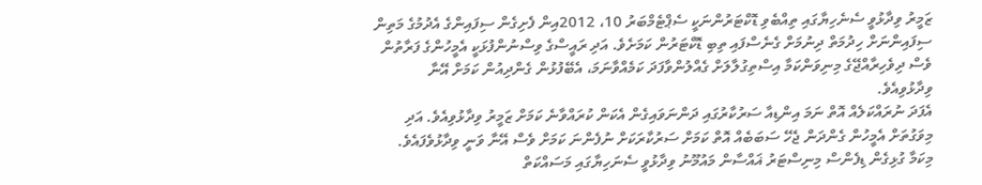ޒަމީރު ވިދާޅުވީ ސެނެހިޔާގައި ތިއްބެވި ޑޮކްޓަރުންނަކީ ސެޕްޓެމްބަރު 10، 2012އިން ފެށިގެން ސިފައިންގެ އެދުމުގެ މަތިން ސިފައިންނަށް ހިދުމަތް ދިނުމަށް ގެނެސްފައި ތިބި ޑޮކްޓަރުން ކަމަށެވެ. އަދި ރައީސްގެ ވިސްނުންފުޅަކީ އެމީހުންގެ ފަރާތުން ވެސް ދިވެހިރާއްޖޭގެ މިނިވަންކަމާ އިސްތިގުލާލަށް ގެއްލުންވާފަދަ ކަމެއްވާނަމަ، އެބޭފުޅުން ގެންދިއުން ކަމަށް އޭނާ ވިދާޅުވިއެވެ.
އެފަދަ ނުރައްކަލެއް އޮތް ނަމަ އިންޑިއާ ސަރުކާރުގައި ދަންނަވައިގެން އެކަން ކުރައްވާނެ ކަމަށް ޒަމީރު ވިދާޅުވިއެވެ. އަދި މިވަގުތަށް އެމީހުން ގެންދަން ޖެހޭ ސަބަބެއް އޮތް ކަމަށް ސަރުކާރަކަށް ނުފެންނަ ކަމަށް ވެސް އޭނާ ވަނީ ވިދާޅުވެފައެވެ.
މިކަމާ ގުޅިގެން ޑިފެންސް މިނިސްޓަރު ޣައްސާން މައުމޫނު ވިދާޅުވީ ސެނަހިޔާގައި މަސައްކަތް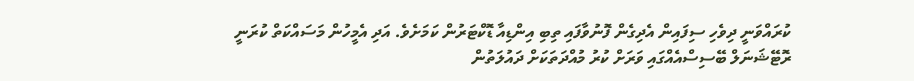ކުރައްވަނީ ދިވެހި ސިފައިން އެދިގެން ފޮނުވާފައި ތިބި އިންޑިއާ ޑޮކްޓަރުން ކަމަށެވެ. އަދި އެމީހުން މަސައްކަތް ކުރަނީ ރޮޓޭޝަނަލް ބޭސިސްއެއްގައި ވަރަށް ކުރު މުއްދަތަކަށް ދައުލަތުން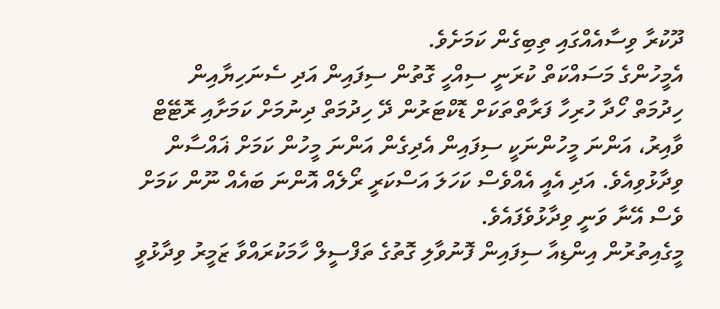ދޫކުރާ ވިސާއެއްގައި ތިބިގެން ކަމަށެވެ.
އެމީހުންގެ މަސައްކަތް ކުރަނީ ސިއްހީ ގޮތުން ސިފައިން އަދި ސެނަހިޔާއިން ހިދުމަތް ހޯދާ ހުރިހާ ފަރާތްތަކަށް ޑޮކްޓަރުން ދޭ ހިދުމަތް ދިނުމަށް ކަމަށާއި ރޮޓޭޓް ވާއިރު، އަންނަ މީހުންނަކީ ސިފައިން އެދިގެން އަންނަ މީހުން ކަމަށް ޣައްސާން ވިދާޅުވިއެވެ. އަދި އެއީ އެއްވެސް ކަހަލަ އަސްކަރީ ރޯލެއް އޮންނަ ބައެއް ނޫން ކަމަށް ވެސް އޭނާ ވަނީ ވިދާޅުވެފައެވެ.
މީގެއިތުރުން އިންޑިއާ ސިފައިން ފޮނުވާލި ގޮތުގެ ތަފްސީލް ހާމަކުރައްވާ ޒަމީރު ވިދާޅުވީ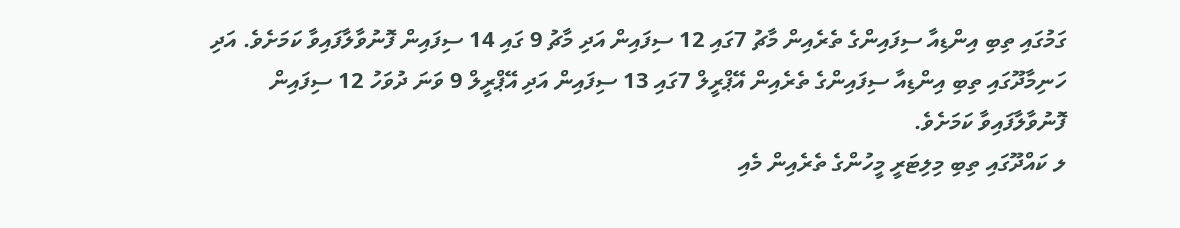ގަމުގައި ތިބި އިންޑިއާ ސިފައިންގެ ތެރެއިން މާޗު 7ގައި 12 ސިފައިން އަދި މާޗު 9 ގައި 14 ސިފައިން ފޮނުވާލާފައިވާ ކަމަށެވެ. އަދި ހަނިމާދޫގައި ތިބި އިންޑިއާ ސިފައިންގެ ތެރެއިން އޭޕްރީލް 7ގައި 13 ސިފައިން އަދި އޭޕްރީލް 9 ވަނަ ދުވަހު 12 ސިފައިން ފޮނުވާލާފައިވާ ކަމަށެވެ.
ލ ކައްދޫގައި ތިބި މިލިޓަރީ މީހުންގެ ތެރެއިން މެއި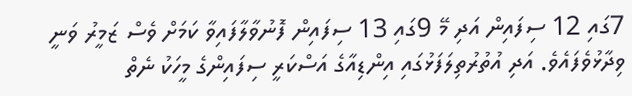7ގައި 12 ސިފައިން އަދި މޭ 9ގައި 13 ސިފައިން ފޮނުވާލާފައިވާ ކަމަށް ވެސް ޒަމީރު ވަނީ ވިދާޅުވެފައެވެ. އަދި އުތުރުތިލަފަޅުގައި އިންޑިއާގެ އަސްކަރީ ސިފައިންގެ މީހަކު ނެތް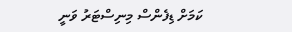ކަމަށް ޑިފެންސް މިނިސްޓަރު ވަނީ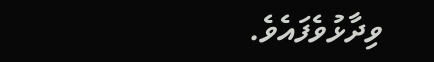ވިދާޅުވެފައެވެ.